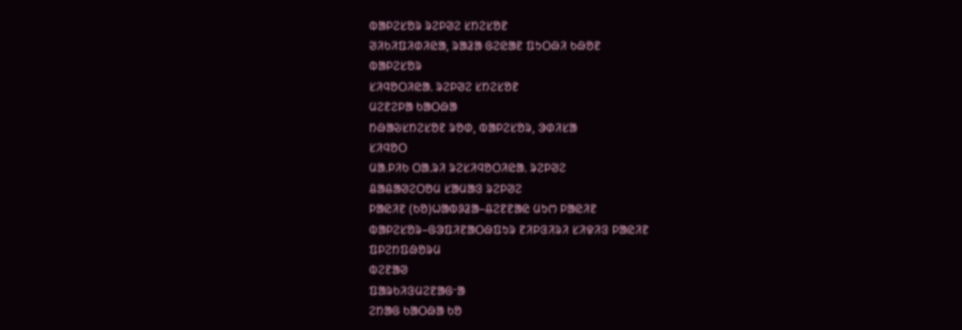ᱵᱟᱞᱮᱥᱚᱨ ᱨᱮᱞᱣᱮ ᱥᱴᱮᱥᱚᱱ
ᱣᱤᱠᱤᱯᱤᱰᱤᱭᱟ, ᱨᱟᱲᱟ ᱜᱮᱭᱟᱱ ᱯᱩᱛᱷᱤ ᱠᱷᱚᱱ
ᱵᱟᱞᱮᱥᱚᱨ
ᱥᱤᱧᱚᱛᱤᱭᱟᱹ ᱨᱮᱞᱣᱮ ᱥᱴᱮᱥᱚᱱ
ᱢᱮᱱᱮᱞᱟ ᱠᱟᱛᱷᱟ
ᱴᱷᱟᱶᱥᱴᱮᱥᱚᱱ ᱨᱚᱰ, ᱵᱟᱞᱮᱥᱚᱨ, ᱳᱰᱤᱥᱟ
ᱥᱤᱧᱚᱛ
ᱢᱟᱹᱞᱤᱠ ᱛᱟᱹᱨᱤ ᱨᱮᱥᱤᱧᱚᱛᱤᱭᱟᱹ ᱨᱮᱞᱣᱮ
ᱪᱟᱪᱟᱣᱮᱛᱚᱢ ᱥᱟᱢᱟᱝ ᱨᱮᱞᱣᱮ
ᱞᱟᱭᱤᱱ (ᱠᱚ)ᱦᱟᱵᱽᱲᱟ–ᱪᱮᱱᱱᱟᱭ ᱢᱩᱬ ᱞᱟᱭᱤᱱ
ᱵᱟᱞᱮᱥᱚᱨ–ᱜᱳᱯᱤᱱᱟᱛᱷᱯᱩᱨ ᱱᱤᱞᱝᱤᱨᱤ ᱥᱤᱫᱤᱝ ᱞᱟᱭᱤᱱ
ᱯᱞᱮᱴᱯᱷᱚᱨᱢ
ᱵᱮᱱᱟᱣ
ᱯᱟᱨᱠᱤᱝᱢᱮᱱᱟᱜᱼᱟ
ᱮᱴᱟᱜ ᱠᱟᱛᱷᱟ ᱠᱚ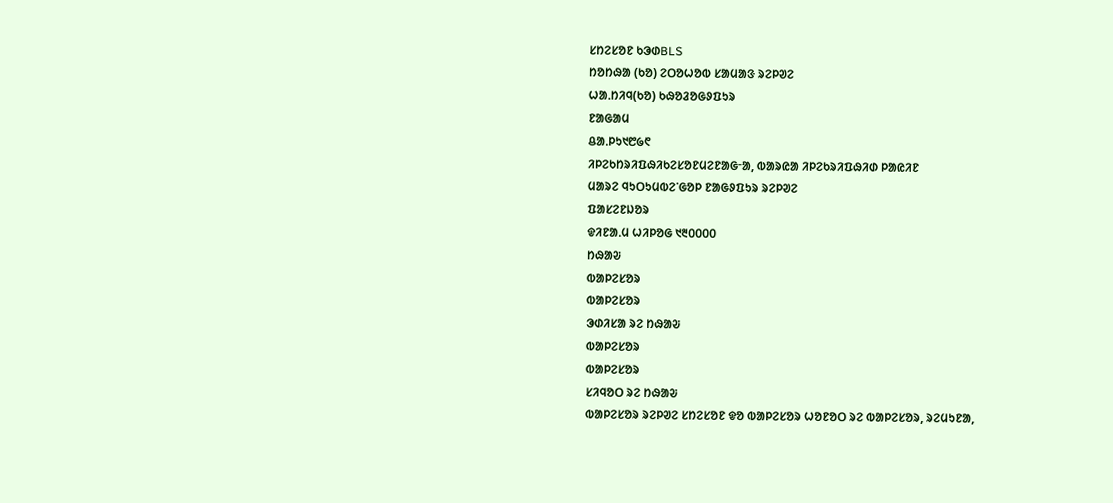ᱥᱴᱮᱥᱚᱱ ᱠᱳᱰBLS
ᱴᱚᱴᱷᱟ (ᱠᱚ) ᱮᱛᱚᱦᱚᱵ ᱥᱟᱢᱟᱝ ᱨᱮᱞᱣᱮ
ᱦᱟᱹᱴᱤᱧ(ᱠᱚ) ᱠᱷᱚᱲᱚᱜᱽᱯᱩᱨ
ᱱᱟᱜᱟᱢ
ᱪᱟᱹᱞᱩ᱑᱘᱙᱖
ᱤᱞᱮᱠᱴᱨᱤᱯᱷᱤᱠᱮᱥᱚᱱᱢᱮᱱᱟᱜᱼᱟ, ᱵᱟᱨᱭᱟ ᱤᱞᱮᱠᱨᱤᱯᱷᱤᱰ ᱞᱟᱭᱤᱱ
ᱢᱟᱨᱮ ᱧᱩᱛᱩᱢᱵᱮᱸᱜᱚᱞ ᱱᱟᱜᱽᱯᱩᱨ ᱨᱮᱞᱣᱮ
ᱯᱟᱥᱮᱱᱡᱚᱨ
ᱫᱤᱱᱟᱹᱢ ᱦᱤᱞᱚᱜ ᱑᱓᱐᱐᱐᱐
ᱴᱷᱟᱶ
ᱵᱟᱞᱮᱥᱚᱨ
ᱵᱟᱞᱮᱥᱚᱨ
ᱳᱰᱤᱥᱟ ᱨᱮ ᱴᱷᱟᱶ
ᱵᱟᱞᱮᱥᱚᱨ
ᱵᱟᱞᱮᱥᱚᱨ
ᱥᱤᱧᱚᱛ ᱨᱮ ᱴᱷᱟᱶ
ᱵᱟᱞᱮᱥᱚᱨ ᱨᱮᱞᱣᱮ ᱥᱴᱮᱥᱚᱱ ᱫᱚ ᱵᱟᱞᱮᱥᱚᱨ ᱦᱚᱱᱚᱛ ᱨᱮ ᱵᱟᱞᱮᱥᱚᱨ, ᱨᱮᱢᱩᱱᱟ,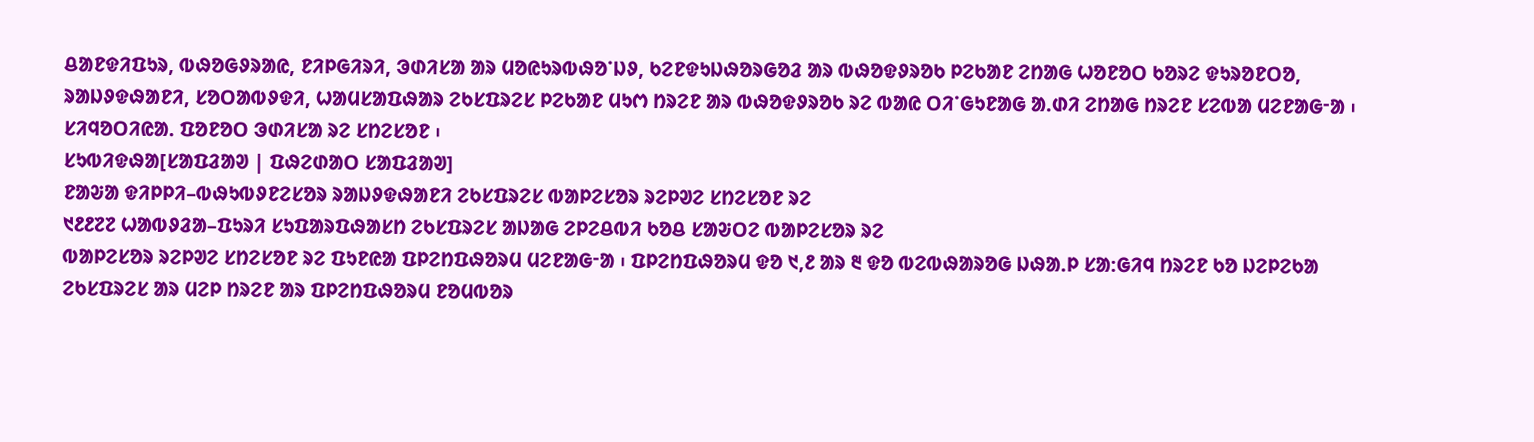ᱪᱟᱱᱫᱤᱯᱩᱨ, ᱵᱷᱚᱜᱽᱨᱟᱭ, ᱱᱤᱞᱜᱤᱨᱤ, ᱳᱰᱤᱥᱟ ᱟᱨ ᱢᱚᱭᱩᱨᱵᱷᱚᱸᱡᱽ, ᱠᱮᱱᱫᱩᱡᱷᱚᱨᱜᱚᱲ ᱟᱨ ᱵᱷᱚᱫᱽᱨᱚᱠ ᱞᱮᱠᱟᱱ ᱮᱴᱟᱜ ᱦᱚᱱᱚᱛ ᱠᱚᱨᱮ ᱫᱩᱨᱚᱱᱛᱚ, ᱨᱟᱡᱽᱫᱷᱟᱱᱤ, ᱥᱚᱛᱟᱵᱽᱫᱤ, ᱦᱟᱢᱥᱟᱯᱷᱟᱨ ᱮᱠᱥᱯᱨᱮᱥ ᱞᱮᱠᱟᱱ ᱢᱩᱬ ᱴᱨᱮᱱ ᱟᱨ ᱵᱷᱚᱫᱽᱨᱚᱠ ᱨᱮ ᱵᱟᱭ ᱛᱤᱸᱜᱩᱱᱟᱜ ᱟᱹᱰᱤ ᱮᱴᱟᱜ ᱴᱨᱮᱱ ᱥᱮᱵᱟ ᱢᱮᱱᱟᱜᱼᱟ ᱾ ᱥᱤᱧᱚᱛᱤᱭᱟᱹ ᱯᱚᱱᱚᱛ ᱳᱰᱤᱥᱟ ᱨᱮ ᱥᱴᱮᱥᱚᱱ ᱾
ᱥᱩᱵᱤᱫᱷᱟ[ᱥᱟᱯᱲᱟᱣ | ᱯᱷᱮᱰᱟᱛ ᱥᱟᱯᱲᱟᱣ]
ᱱᱟᱶᱟ ᱫᱤᱞᱞᱤ–ᱵᱷᱩᱵᱽᱱᱮᱥᱚᱨ ᱨᱟᱡᱽᱫᱷᱟᱱᱤ ᱮᱠᱥᱯᱨᱮᱥ ᱵᱟᱞᱮᱥᱚᱨ ᱨᱮᱞᱣᱮ ᱥᱴᱮᱥᱚᱱ ᱨᱮ
᱑᱒᱒᱗᱗ ᱦᱟᱵᱽᱲᱟ–ᱯᱩᱨᱤ ᱥᱩᱯᱟᱨᱯᱷᱟᱥᱴ ᱮᱠᱥᱯᱨᱮᱥ ᱟᱡᱟᱜ ᱮᱞᱮᱪᱵᱤ ᱠᱚᱪ ᱥᱟᱶᱛᱮ ᱵᱟᱞᱮᱥᱚᱨ ᱨᱮ
ᱵᱟᱞᱮᱥᱚᱨ ᱨᱮᱞᱣᱮ ᱥᱴᱮᱥᱚᱱ ᱨᱮ ᱯᱩᱱᱭᱟ ᱯᱞᱮᱴᱯᱷᱚᱨᱢ ᱢᱮᱱᱟᱜᱼᱟ ᱾ ᱯᱞᱮᱴᱯᱷᱚᱨᱢ ᱫᱚ ᱑,᱒ ᱟᱨ ᱓ ᱫᱚ ᱵᱮᱵᱷᱟᱨᱚᱜ ᱡᱷᱟᱹᱞ ᱥᱟ:ᱜᱤᱧ ᱴᱨᱮᱱ ᱠᱚ ᱡᱮᱞᱮᱠᱟ ᱮᱠᱥᱯᱨᱮᱥ ᱟᱨ ᱢᱮᱞ ᱴᱨᱮᱱ ᱟᱨ ᱯᱞᱮᱴᱯᱷᱚᱨᱢ ᱱᱚᱢᱵᱚᱨ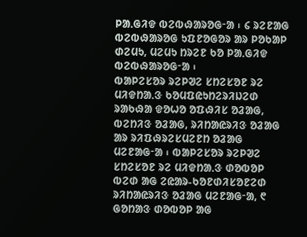ᱞᱟᱹᱜᱤᱫ ᱵᱮᱵᱷᱟᱨᱚᱜᱼᱟ ᱾ ᱔ ᱨᱮᱱᱟᱜ ᱵᱮᱵᱷᱟᱨᱚᱜ ᱩᱯᱱᱚᱜᱚᱨ ᱟᱨ ᱞᱚᱠᱟᱞ ᱰᱮᱢᱩ, ᱢᱮᱢᱩ ᱴᱨᱮᱱ ᱠᱚ ᱞᱟᱹᱜᱤᱫ ᱵᱮᱵᱷᱟᱨᱚᱜᱼᱟ ᱾
ᱵᱟᱞᱮᱥᱚᱨ ᱨᱮᱞᱣᱮ ᱥᱴᱮᱥᱚᱱ ᱨᱮ ᱢᱤᱫᱴᱟᱹᱝ ᱠᱚᱢᱯᱭᱩᱴᱮᱨᱤᱡᱮᱰ ᱨᱟᱠᱷᱟ ᱫᱚᱦᱚ ᱚᱯᱷᱤᱥ ᱚᱲᱟᱜ, ᱵᱮᱴᱤᱝ ᱚᱲᱟᱜ, ᱨᱤᱴᱟᱭᱨᱤᱝ ᱚᱲᱟᱜ ᱟᱨ ᱨᱤᱯᱷᱨᱮᱥᱢᱮᱱᱴ ᱚᱲᱟᱜ ᱢᱮᱱᱟᱜᱼᱟ ᱾ ᱵᱟᱞᱮᱥᱚᱨ ᱨᱮᱞᱣᱮ ᱥᱴᱮᱥᱚᱱ ᱨᱮ ᱢᱤᱫᱴᱟᱹᱝ ᱰᱚᱵᱚᱞ ᱵᱮᱰ ᱟᱜ ᱮᱭᱟᱨ-ᱠᱚᱱᱰᱤᱥᱚᱱᱮᱰ ᱨᱤᱴᱟᱭᱨᱤᱝ ᱚᱲᱟᱜ ᱢᱮᱱᱟᱜᱼᱟ, ᱖ ᱜᱚᱴᱟᱝ ᱰᱚᱵᱚᱞ ᱟᱜ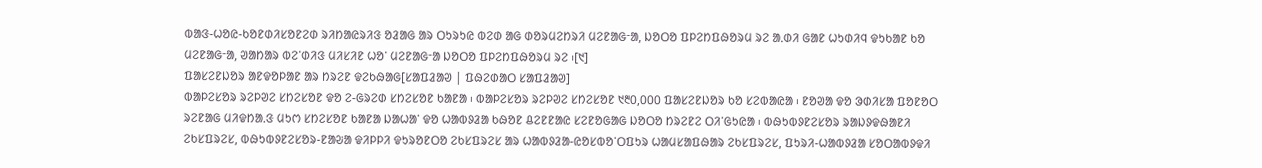ᱵᱟᱝ-ᱦᱚᱭ-ᱠᱚᱱᱰᱤᱥᱚᱱᱮᱰ ᱨᱤᱴᱟᱭᱨᱤᱝ ᱚᱲᱟᱜ ᱟᱨ ᱛᱩᱨᱩᱭ ᱵᱮᱰ ᱟᱜ ᱰᱚᱨᱢᱮᱴᱨᱤ ᱢᱮᱱᱟᱜᱼᱟ, ᱡᱚᱛᱚ ᱯᱞᱮᱴᱯᱷᱚᱨᱢ ᱨᱮ ᱟᱹᱰᱤ ᱜᱟᱱ ᱦᱩᱰᱤᱧ ᱫᱩᱠᱟᱱ ᱠᱚ ᱢᱮᱱᱟᱜᱼᱟ, ᱣᱟᱴᱟᱨ ᱵᱮᱸᱰᱤᱝ ᱢᱤᱥᱤᱱ ᱦᱚᱸ ᱢᱮᱱᱟᱜᱼᱟ ᱡᱚᱛᱚ ᱯᱞᱮᱴᱯᱷᱚᱨᱢ ᱨᱮ ᱾[᱑]
ᱯᱟᱥᱮᱱᱡᱚᱨ ᱟᱱᱫᱚᱞᱟᱱ ᱟᱨ ᱴᱨᱮᱱ ᱫᱮᱠᱷᱟᱜ[ᱥᱟᱯᱲᱟᱣ | ᱯᱷᱮᱰᱟᱛ ᱥᱟᱯᱲᱟᱣ]
ᱵᱟᱞᱮᱥᱚᱨ ᱨᱮᱞᱣᱮ ᱥᱴᱮᱥᱚᱱ ᱫᱚ ᱮ-ᱜᱨᱮᱰ ᱥᱴᱮᱥᱚᱱ ᱠᱟᱱᱟ ᱾ ᱵᱟᱞᱮᱥᱚᱨ ᱨᱮᱞᱣᱮ ᱥᱴᱮᱥᱚᱱ ᱑᱓᱐,᱐᱐᱐ ᱯᱟᱥᱮᱱᱡᱚᱨ ᱠᱚ ᱥᱮᱵᱟᱭᱟ ᱾ ᱱᱚᱣᱟ ᱫᱚ ᱳᱰᱤᱥᱟ ᱯᱚᱱᱚᱛ ᱨᱮᱱᱟᱜ ᱢᱤᱫᱴᱟᱹᱝ ᱢᱩᱬ ᱥᱴᱮᱥᱚᱱ ᱠᱟᱱᱟ ᱡᱟᱦᱟᱸ ᱫᱚ ᱦᱟᱵᱽᱲᱟ ᱠᱷᱚᱱ ᱪᱮᱱᱱᱟᱭ ᱥᱮᱱᱚᱜᱟᱜ ᱡᱚᱛᱚ ᱴᱨᱮᱱᱮ ᱛᱤᱸᱜᱩᱭᱟ ᱾ ᱵᱷᱩᱵᱽᱱᱮᱥᱚᱨ ᱨᱟᱡᱽᱫᱷᱟᱱᱤ ᱮᱠᱥᱯᱨᱮᱥ, ᱵᱷᱩᱵᱽᱱᱮᱥᱚᱨ-ᱱᱟᱶᱟ ᱫᱤᱞᱞᱤ ᱫᱩᱨᱚᱱᱛᱚ ᱮᱠᱥᱯᱨᱮᱥ ᱟᱨ ᱦᱟᱵᱽᱲᱟ-ᱭᱚᱥᱵᱚᱸᱛᱯᱩᱨ ᱦᱟᱢᱥᱟᱯᱷᱟᱨ ᱮᱠᱥᱯᱨᱮᱥ, ᱯᱩᱨᱤ-ᱦᱟᱵᱽᱲᱟ ᱥᱚᱛᱟᱵᱽᱫᱤ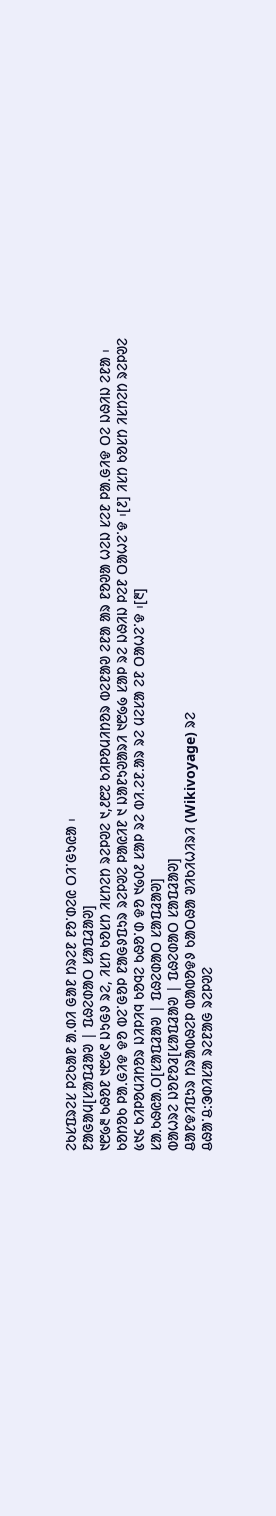ᱮᱠᱥᱯᱨᱮᱥ ᱞᱮᱠᱟᱱ ᱟᱹᱰᱤ ᱜᱟᱱ ᱴᱨᱮᱱ ᱱᱚᱸᱰᱮᱭ ᱛᱤᱸᱜᱩᱭᱟ ᱾
ᱱᱟᱜᱟᱢ[ᱥᱟᱯᱲᱟᱣ | ᱯᱷᱮᱰᱟᱛ ᱥᱟᱯᱲᱟᱣ]
᱑᱘᱙᱓ ᱠᱷᱚᱱ ᱑᱘᱙᱖ ᱡᱩᱜᱽ ᱨᱮ, ᱤᱥᱴ ᱠᱚᱥᱴ ᱤᱥᱴᱮᱴ ᱨᱮᱞᱣᱮ ᱑,᱒᱘᱗ ᱠᱤᱞᱚᱢᱤᱴᱚᱨ ᱵᱮᱱᱟᱣ ᱮᱱᱟ ᱟᱨ ᱱᱚᱣᱟ ᱦᱮᱡ ᱥᱮᱱ ᱞᱟᱹᱜᱤᱫ ᱛᱮ ᱡᱷᱤᱡ ᱮᱱᱟ ᱾ ᱠᱚᱴᱚᱠ ᱞᱟᱹᱜᱤᱫ ᱫᱚ ᱵᱮᱸᱜᱚᱞ ᱱᱟᱜᱽᱯᱩᱨ ᱨᱮᱞᱣᱮ ᱞᱟᱭᱤᱱ ᱑ ᱡᱟᱱᱩᱣᱟᱨᱤ ᱑᱘᱙᱙ ᱥᱟᱞ ᱨᱮ ᱡᱷᱤᱡ ᱞᱮᱱ ᱛᱟᱦᱮᱸᱫ ᱾[᱒] ᱤᱥᱴ ᱠᱚᱥᱴ ᱤᱥᱴᱮᱴ ᱨᱮᱞᱣᱮ ᱕᱑᱔ ᱠᱤᱞᱚᱢᱤᱴᱚᱨ ᱡᱤᱞᱤᱧ ᱠᱚᱧᱮ ᱠᱷᱚᱸᱰ ᱫᱚ ᱑᱙᱐᱒ ᱥᱟᱞ ᱨᱮ ᱵᱤ.ᱮᱱ.ᱟᱨ ᱨᱮ ᱢᱮᱥᱟ ᱮᱱ ᱛᱟᱦᱮᱸᱫ ᱾[᱓]
ᱥᱟᱹᱠᱷᱭᱟᱹᱛ[ᱥᱟᱯᱲᱟᱣ | ᱯᱷᱮᱰᱟᱛ ᱥᱟᱯᱲᱟᱣ]
ᱵᱟᱦᱨᱮ ᱡᱚᱱᱚᱲ[ᱥᱟᱯᱲᱟᱣ | ᱯᱷᱮᱰᱟᱛ ᱥᱟᱯᱲᱟᱣ]
ᱪᱟᱱᱫᱤᱯᱩᱨ ᱴᱨᱟᱵᱷᱮᱞ ᱵᱟᱵᱚᱫᱽ ᱠᱟᱛᱷᱟ ᱣᱤᱠᱤᱦᱤᱨᱤ (Wikivoyage) ᱨᱮ
ᱪᱷᱟᱸᱪ:ᱳᱰᱤᱥᱟ ᱨᱮᱱᱟᱜ ᱨᱮᱞᱣᱮ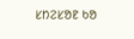ᱥᱴᱮᱥᱚᱱ ᱠᱚ